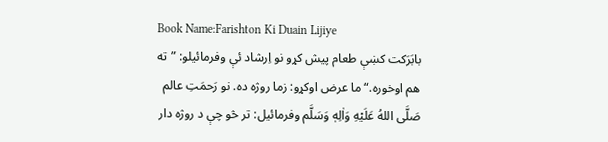Book Name:Farishton Ki Duain Lijiye
بابَرَکت کښې طعام پيش کړو نو اِرشاد ئې وفرمائيلو: ”ته هم اوخوره.“ ما عرض اوکړو: زما روژه ده. نو رَحمَتِ عالم صَلَّى اللهُ عَلَيْهِ وَاٰلِهٖ وَسَلَّم وفرمائيل: تر څو چې د روژه دار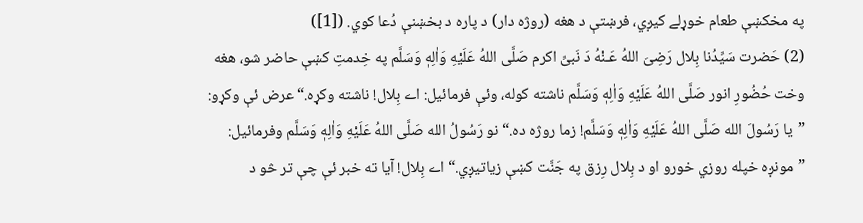په مخکښې طعام خوړلے کيږي، فرښتې د هغه (روژه دار) د پاره د بخښنې دُعا کوي. ([1])
(2) حَضرت سَيِّدُنا بِلال رَضِىَ اللهُ عَـنْهُ دَ نَبىِّ اکرم صَلَّى اللهُ عَلَيْهِ وَاٰلِهٖ وَسَلَّم په خِدمتِ کښې حاضر شو، هغه وخت حُضُورِ انور صَلَّى اللهُ عَلَيْهِ وَاٰلِهٖ وَسَلَّم ناشته کوله، وئې فرمائيل: اے بِلال! ناشته وکړه.“عرض ئې وکړو: ”يا رَسُولَ الله صَلَّى اللهُ عَلَيْهِ وَاٰلِهٖ وَسَلَّم! زما روژه ده.“ نو رَسُولُ الله صَلَّى اللهُ عَلَيْهِ وَاٰلِهٖ وَسَلَّم وفرمائيل: ”مونږه خپله روزي خورو او د بِلال رِزق په جَنَّت کښې زياتيږي.“ اے بِلال! آیا ته خبر ئې چې تر څو د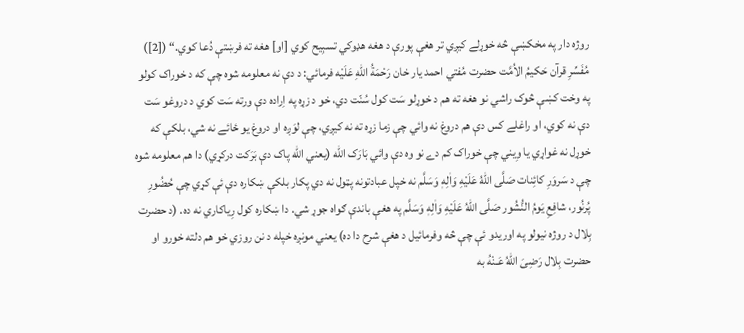روژه دار په مخکښې څه خوړلے کيږي تر هغې پورې د هغه هډوکي تسبِيح کوي [او] هغه ته فرښتې دُعا کوي.“ ([2])
مُفَسِّرِ قرآن حَکيمُ الاُمَّت حضرت مُفتي احمد يار خان رَحْمَةُ اللهِ عَلَيْه فرمائي: د دې نه معلومه شوه چې که د خوراک کولو په وخت کښې څوک راشي نو هغه ته هم د خوړلو سَت کول سُنّت دي، خو د زړه په اِراده دې ورته سَت کوي د دروغو سَت دې نه کوي، او راغلے کس دې هم دروغ نه وائي چې زما زړه ته نه کيږي، چې لوَږه او دروغ يو ځائے نه شي، بلکې که خوړل نه غواړي يا وِيني چې خوراک کم دے نو وه دې وائي بَارَک الله (يعني الله پاک دې بَرَکت درکړي) دا هم معلومه شوه چې د سَروَرِ کائِنات صَلَّى اللهُ عَلَيْهِ وَاٰلِهٖ وَسَلَّم نه خپل عبادتونه پټول نه دي پکار بلکې ښکاره دې ئې کړي چې حُضُورِ پُرنُور، شافِعِ يَومُ النُّشُور صَلَّى اللهُ عَلَيْهِ وَاٰلِهٖ وَسَلَّم په هغې باندې ګواه جوړ شي. دا ښکاره کول رِياکاري نه ده. (د حضرت بِلال د روژه نيولو په اوريدو ئې چې څه وفرمائيل د هغې شرح دا ده) يعني مونږه خپله د نن روزي خو هم دلته خورو او حضرت بِلال رَضِىَ اللهُ عَـنْهُ به